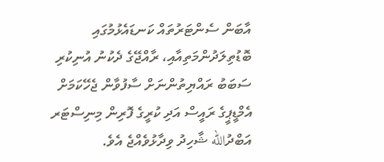އާބަން ސެންޓަރުތައް ކަނޑައެޅުމުގައި ބޮޑުތިލަދުންމަތިއާއި، ރާއްޖޭގެ ދެކުނު އުނިކުރި ސަބަބު ރައްޔިތުންނަށް ސާފުވާން ޖެހޭކަމަށް އެމްޑީޕީގެ ރައީސް އަދި ކުރީގެ ފޮރިން މިނިސްޓަރ އަބްދުالله ޝާހިދު ވިދާޅުވެއްޖެ އެވެ.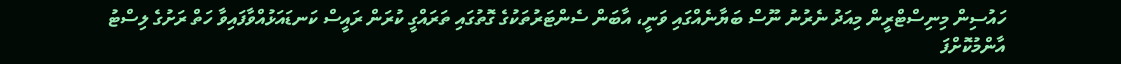ހައުސިން މިނިސްޓްރީން މިއަދު ނެރުނު ނޫސް ބަޔާނެއްގައި ވަނީ، އާބަން ސެންޓަރުތަކުގެ ގޮތުގައި ތަރައްގީ ކުރަން ރައީސް ކަނޑައަޅުއްވާފައިވާ ހަތް ރަށުގެ ލިސްޓު އާންމުކޮށްފަ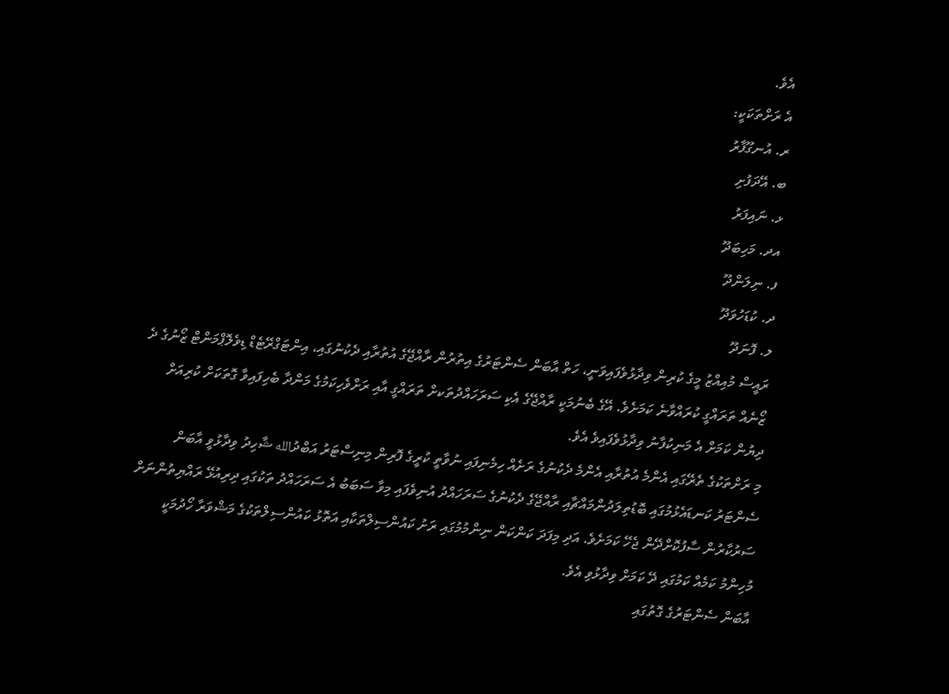އެވެ.
އެ ރަށްތަކަކީ:
ރ. އުނގޫފާރު
ބ. އޭދަފުށި
ޅ. ނައިފަރު
އދ. މަހިބަދޫ
ފ. ނިލަންދޫ
ދ. ކުޑަހުވަދޫ
ލ. ފޮނަދޫ
ރައީސް މުއިއްޒު މީގެ ކުރިން ވިދާޅުވެފައިވަނީ، ހަތް އާބަން ސެންޓަރުގެ އިތުރުން ރާއްޖޭގެ އުތުރާއި ދެކުނުގައި، އިންޓަގްރޭޓެޑް ޑިވެލޮޕްމަންޓް ޒޯނުގެ ދެ ޒޯނެއް ތަރައްގީ ކުރައްވާނެ ކަމަށެވެ. އޭގެ ބެނުމަކީ ރާއްޖޭގެ އެކި ސަރަހައްދުތަކށް ތަރައްގީ އާއި ރަށްވެހިކަމުގެ މަންދާ ބެހިފައިވާ ގޮތަކަށް ކުރިއަށް ދިޔުން ކަމަށް އެ މަނިކުފާނު ވިދާޅުވެފައިވެ އެވެ.
މި ރަށްތަކުގެ ތެރޭގައި އެންމެ އުތުރާއި އެންމެ ދެކުނުގެ ރަށެއް ހިމެނިފައި ނުވާތީ ކުރީގެ ފޮރިން މިނިސްޓަރު އަބްދުالله ޝާހިދު ވިދާޅުވީ އާބަން ސެންޓަރު ކަނޑައެޅުމުގައި ބޮޑުތިލަދުންމައްޗާއި ރާއްޖޭގެ ދެކުނުގެ ސަރަހައްދު އުނިވެފައި މިވާ ސަބަބު އެ ސަރަހައްދު ތަކުގައި ދިރިއުޅޭ ރައްޔިތުންނަށް ސަރުކާރުން ސާފުކޮށްދޭން ޖެހޭ ކަމަށެވެ. އަދި މިފަދަ ކަންކަން ނިންމުމުގައި ރަށު ކައުންސިލްތަކާއި އަތޮޅު ކައުންސިލްތަކުގެ މަޝްވަރާ ހޯދުމަކީ މުހިންމު ކަމެއް ކަމުގައި ދޭ ކަމަށް ވިދާޅުވި އެވެ.
އާބަން ސެންޓަރުގެ ގޮތުގައި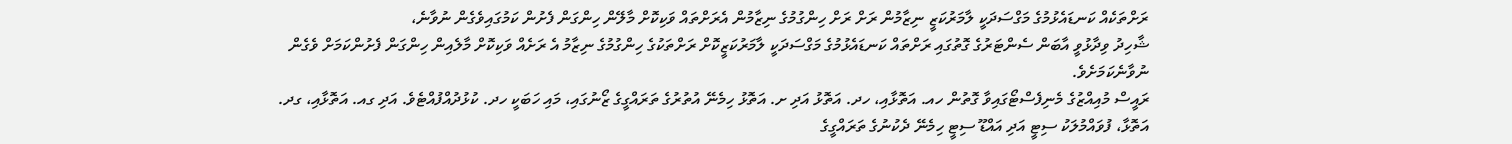ރަށްތަކެއް ކަނޑައެޅުމުގެ މަގްސަދަކީ ލާމަރުކަޒީ ނިޒާމުން ރަށް ރަށް ހިންގުމުގެ ނިޒާމުން އެރަށްތައް ވަކިކޮށް މާލޭން ހިންގަން ފެށުން ކަމުގައިވެގެން ނުވާނެ،
ޝާހިދު ވިދާޅުވީ އާބަން ސެންޓަރުގެ ގޮތުގައި ރަށްތައް ކަނޑައެޅުމުގެ މަގްސަދަކީ ލާމަރުކަޒީކޮށް ރަށްތަކުގެ ހިންގުމުގެ ނިޒާމު އެ ރަށެއް ވަކިކޮށް މާލެއިން ހިންގަން ފެށުންކަމަށް ވެގެން ނުވާނެކަމަށެވެ.
ރައީސް މުއިއްޒުގެ މެނިފެސްޓޯގައިވާ ގޮތުން ހއ. އަތޮޅާއި، ހދ. އަތޮޅު އަދި ށ. އަތޮޅު ހިމެނޭ އުތުރުގެ ތަރައްގީގެ ޒޯނުގައި، މައި ހަބަކީ ހދ. ކުޅުދުއްފުއްޓެވެ. އަދި ގއ. އަތޮޅާއި، ގދ. އަތޮޅާ، ފުވައްމުލަކު ސިޓީ އަދި އައްޑޫ ސިޓީ ހިމެނޭ ދެކުނުގެ ތަރައްގީގެ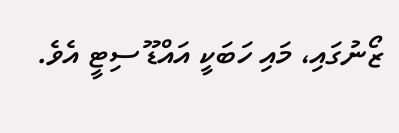ޒޯނުގައި، މައި ހަބަކީ އައްޑޫ ސިޓީ އެވެ.